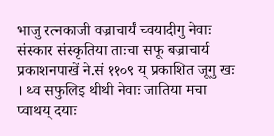भाजु रत्नकाजी वज्राचार्यं च्वयादीगु नेवाः संस्कार संस्कृतिया ताःचा सफू बज्राचार्य प्रकाशनपाखें ने.सं ११०९ य् प्रकाशित जूगु खः । थ्व सफुलिइ थीथी नेवाः जातिया मचा प्वाथय् दयाः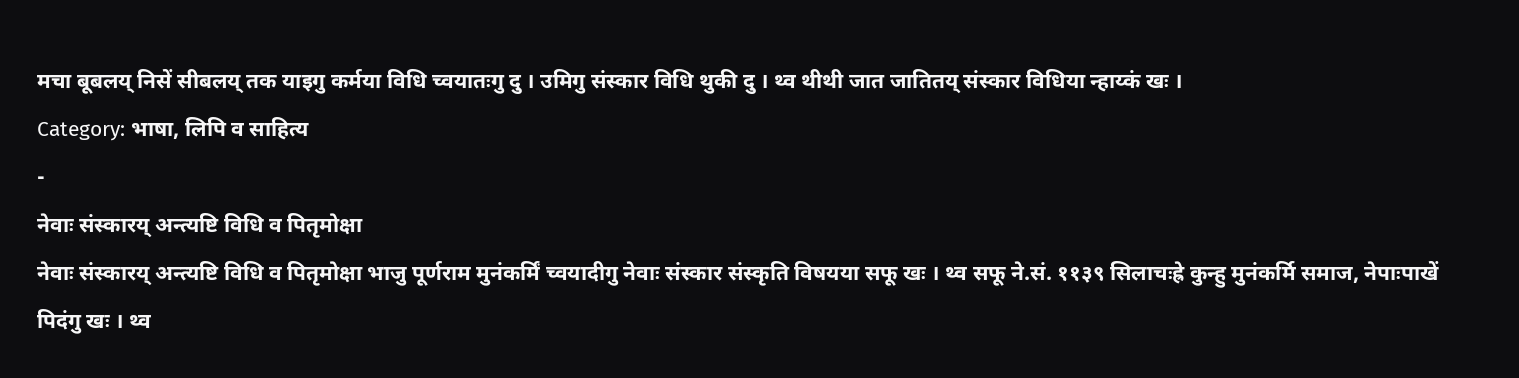मचा बूबलय् निसें सीबलय् तक याइगु कर्मया विधि च्वयातःगु दु । उमिगु संस्कार विधि थुकी दु । थ्व थीथी जात जातितय् संस्कार विधिया न्हाय्कं खः ।
Category: भाषा, लिपि व साहित्य
-
नेवाः संस्कारय् अन्त्यष्टि विधि व पितृमोक्षा
नेवाः संस्कारय् अन्त्यष्टि विधि व पितृमोक्षा भाजु पूर्णराम मुनंकर्मिं च्वयादीगु नेवाः संस्कार संस्कृति विषयया सफू खः । थ्व सफू ने.सं. ११३९ सिलाचःह्रे कुन्हु मुनंकर्मि समाज, नेपाःपाखें पिदंगु खः । थ्व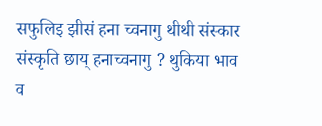सफुलिइ झीसं हना च्वनागु थीथी संस्कार संस्कृति छाय् हनाच्वनागु ? थुकिया भाव व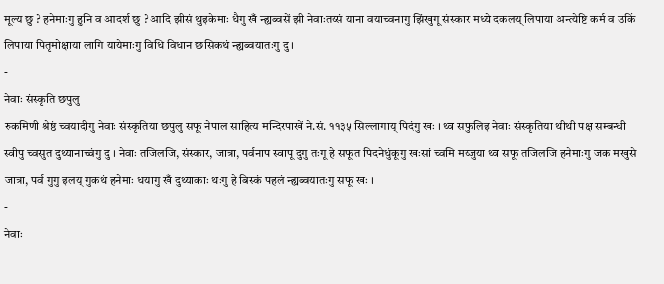मूल्य छु ? हनेमाःगु हुनि व आदर्श छु ? आदि झीसं थुइकेमाः धैगु खँ न्ह्यब्वसें झी नेवाःतय्सं याना वयाच्वनागु झिंखुगू संस्कार मध्ये दकलय् लिपाया अन्त्येष्टि कर्म व उकिं लिपाया पितृमोक्षाया लागि यायेमाःगु विधि विधान छसिकथं न्ह्यब्वयातःगु दु ।
-
नेवाः संस्कृति छपुलु
रुकमिणी श्रेष्ठं च्वयादीगु नेवाः संस्कृतिया छपुलु सफू नेपाल साहित्य मन्दिरपाखें ने.सं. ११३५ सिल्लागाय् पिदंगु खः । थ्व सफुलिइ नेवाः संस्कृतिया थीथी पक्ष सम्बन्धी स्वीपु च्वसुत दुथ्यानाच्वंगु दु । नेवाः तजिलजि, संस्कार, जात्रा, पर्वनाप स्वापू दुगु तःगू हे सफूत पिदनेधुंकूगु खःसां च्वमि मय्जुया थ्व सफू तजिलजि हनेमाःगु जक मखुसे जात्रा, पर्व गुगु इलय् गुकथं हनेमाः धयागु खँ दुथ्याकाः थःगु हे बिस्कं पहलं न्ह्यब्वयातःगु सफू खः ।
-
नेवाः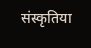संस्कृतिया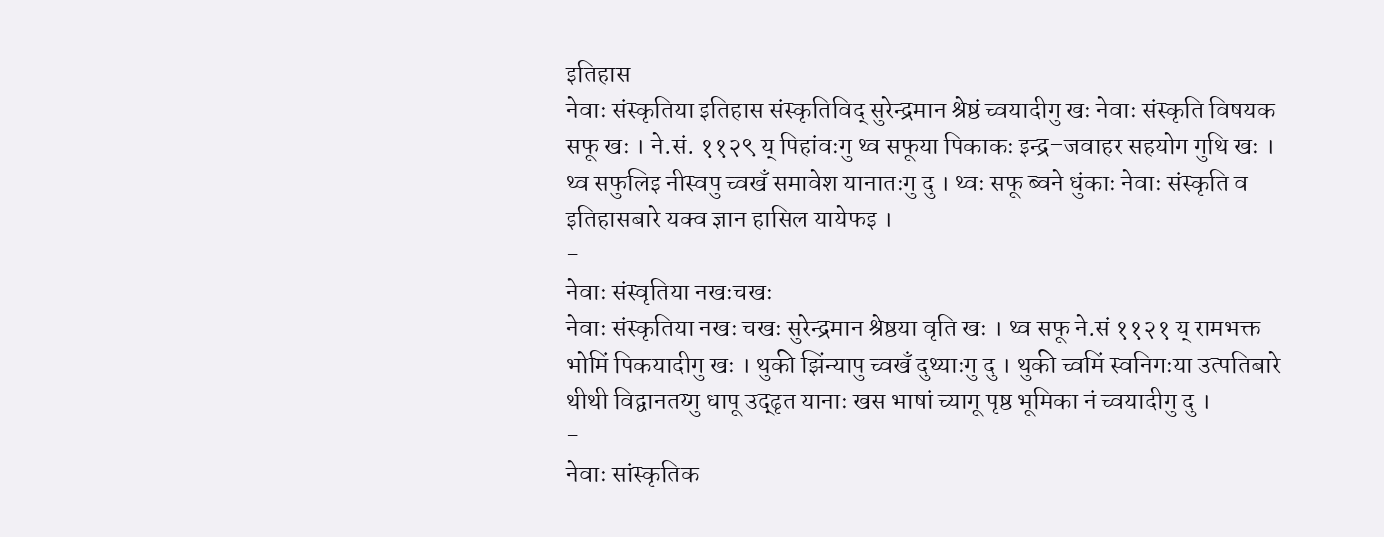इतिहास
नेवाः संस्कृतिया इतिहास संस्कृतिविद् सुरेन्द्रमान श्रेष्ठं च्वयादीगु खः नेवाः संस्कृति विषयक सफू खः । ने.सं. ११२९ य् पिहांवःगु थ्व सफूया पिकाकः इन्द्र–जवाहर सहयोग गुथि खः । थ्व सफुलिइ नीस्वपु च्वखँ समावेश यानातःगु दु । थ्वः सफू ब्वने धुंकाः नेवाः संस्कृति व इतिहासबारे यक्व ज्ञान हासिल यायेफइ ।
-
नेवाः संस्वृतिया नखःचखः
नेवाः संस्कृतिया नखः चखः सुरेन्द्रमान श्रेष्ठया वृति खः । थ्व सफू ने.सं ११२१ य् रामभक्त भोमिं पिकयादीगु खः । थुकी झिंन्यापु च्वखँ दुथ्याःगु दु । थुकी च्वमिं स्वनिगःया उत्पतिबारे थीथी विद्वानतय्गु धापू उद्ढृत यानाः खस भाषां च्यागू पृष्ठ भूमिका नं च्वयादीगु दु ।
-
नेवाः सांस्कृतिक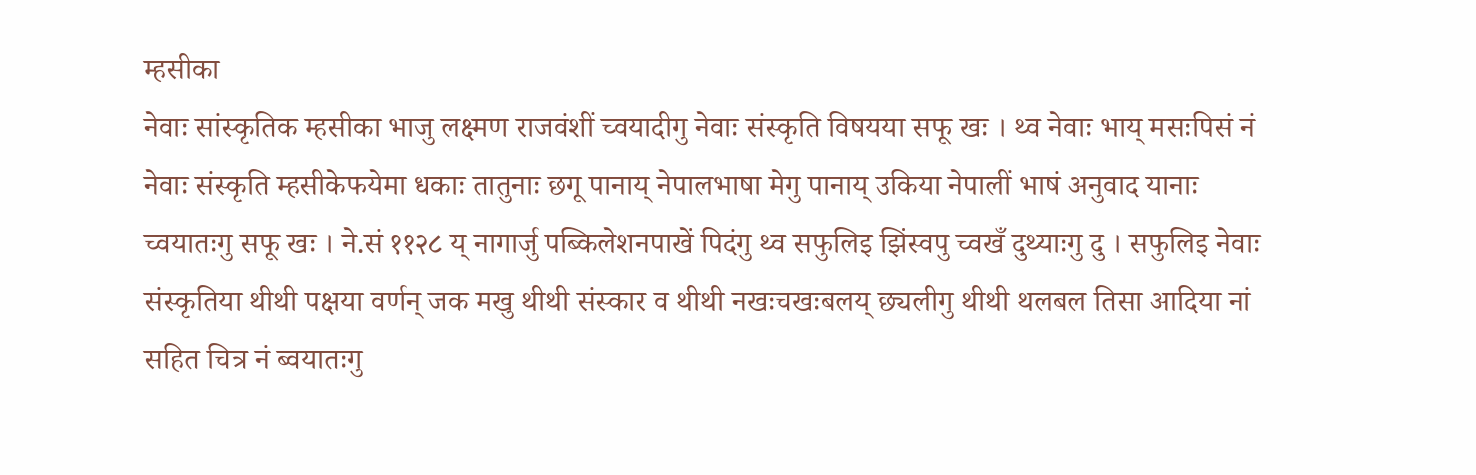म्हसीका
नेवाः सांस्कृतिक म्हसीका भाजु लक्ष्मण राजवंशीं च्वयादीगु नेवाः संस्कृति विषयया सफू खः । थ्व नेवाः भाय् मसःपिसं नं नेवाः संस्कृति म्हसीकेफयेमा धकाः तातुनाः छगू पानाय् नेपालभाषा मेगु पानाय् उकिया नेपालीं भाषं अनुवाद यानाः च्वयातःगु सफू खः । ने.सं ११२८ य् नागार्जु पब्किलेशनपाखें पिदंगु थ्व सफुलिइ झिंस्वपु च्वखँ दुथ्याःगु दु । सफुलिइ नेवाः संस्कृतिया थीथी पक्षया वर्णन् जक मखु थीथी संस्कार व थीथी नखःचखःबलय् छ्यलीगु थीथी थलबल तिसा आदिया नां सहित चित्र नं ब्वयातःगु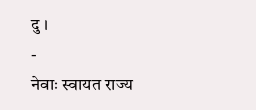दु ।
-
नेवाः स्वायत राज्य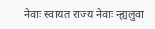नेवाः स्वायत राज्य नेवाः न्ह्यलुवा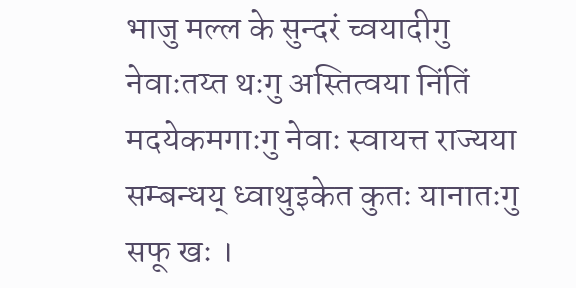भाजु मल्ल के सुन्दरं च्वयादीगु नेवाःतय्त थःगु अस्तित्वया निंतिं मदयेकमगाःगु नेवाः स्वायत्त राज्यया सम्बन्धय् ध्वाथुइकेत कुतः यानातःगु सफू खः ।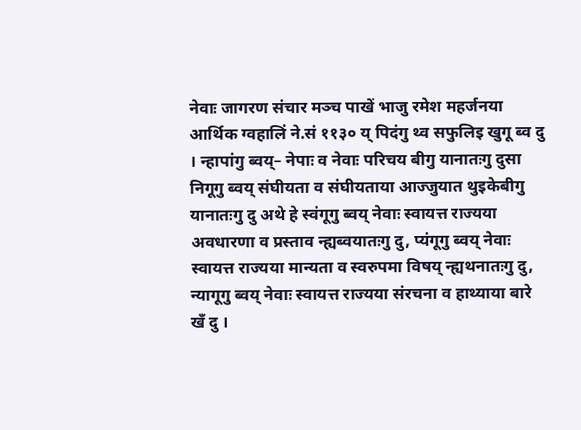नेवाः जागरण संचार मञ्च पाखें भाजु रमेश महर्जनया आर्थिक ग्वहालिं ने.सं ११३० य् पिदंगु थ्व सफुलिइ खुगू ब्व दु । न्हापांगु ब्वय्– नेपाः व नेवाः परिचय बीगु यानातःगु दुसा निगूगु ब्वय् संघीयता व संघीयताया आज्जुयात थुइकेबीगु यानातःगु दु अथे हे स्वंगूगु ब्वय् नेवाः स्वायत्त राज्यया अवधारणा व प्रस्ताव न्ह्यब्वयातःगु दु, प्यंगूगु ब्वय् नेवाः स्वायत्त राज्यया मान्यता व स्वरुपमा विषय् न्ह्यथनातःगु दु, न्यागूगु ब्वय् नेवाः स्वायत्त राज्यया संरचना व हाथ्याया बारे खँ दु ।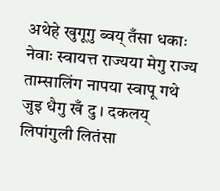अथेहे खुगूगु ब्वय् तँसा धकाः नेवाः स्वायत्त राज्यया मेगु राज्य ताम्सालिंग नापया स्वापू गथे जुइ धैगु खँ दु । दकलय् लिपांगुली लितंसा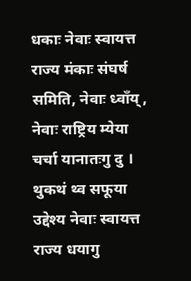धकाः नेवाः स्वायत्त राज्य मंकाः संघर्ष समिति, नेवाः ध्वाँय्, नेवाः राष्ट्रिय म्येया चर्चा यानातःगु दु । थुकथं थ्व सफूया उद्देश्य नेवाः स्वायत्त राज्य धयागु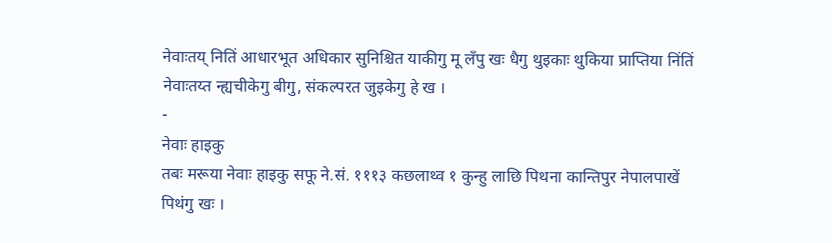नेवाःतय् नितिं आधारभूत अधिकार सुनिश्चित याकीगु मू लँपु खः धैगु थुइकाः थुकिया प्राप्तिया निंतिं नेवाःतय्त न्ह्यचीकेगु बीगु, संकल्परत जुइकेगु हे ख ।
-
नेवाः हाइकु
तबः मरूया नेवाः हाइकु सफू ने.सं. १११३ कछलाथ्व १ कुन्हु लाछि पिथना कान्तिपुर नेपालपाखें पिथंगु खः ।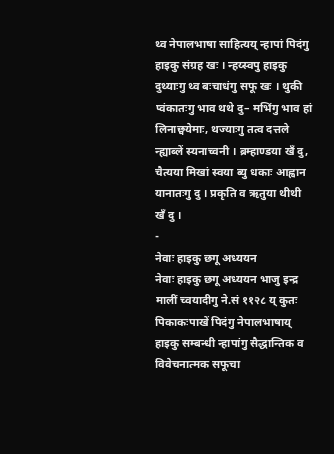थ्व नेपालभाषा साहित्यय् न्हापां पिदंगु हाइकु संग्रह खः । न्हय्स्वपु हाइकु दुथ्याःगु थ्व बःचाधंगु सफू खः । थुकी प्वंकातःगु भाव थथे दु– मभिंगु भाव हां लिनाछ्वयेमाः, थज्याःगु तत्व दत्तले न्ह्याब्लें स्यनाच्वनी । ब्रम्हाण्डया खँ दु, चैत्यया मिखां स्वया ब्यु धकाः आह्वान यानातःगु दु । प्रकृति व ऋतुया थीथी खँ दु ।
-
नेवाः हाइकु छगू अध्ययन
नेवाः हाइकु छगू अध्ययन भाजु इन्द्र मालीं च्वयादीगु ने.सं ११२८ य् कुतः पिकाकःपाखें पिदंगु नेपालभाषाय् हाइकु सम्बन्धी न्हापांगु सैद्धान्तिक व विवेचनात्मक सफूचा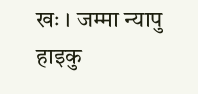खः । जम्मा न्यापु हाइकु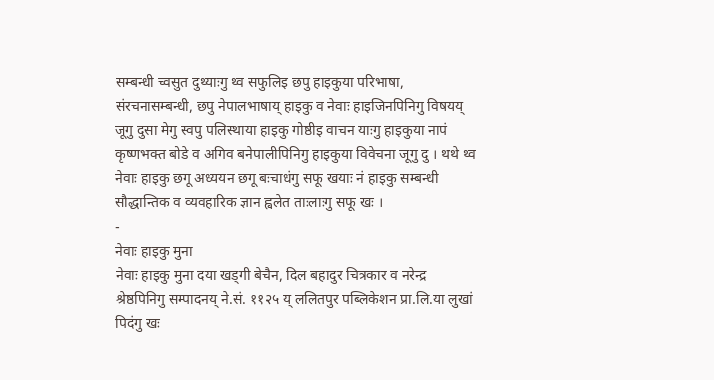सम्बन्धी च्वसुत दुथ्याःगु थ्व सफुलिइ छपु हाइकुया परिभाषा, संरचनासम्बन्धी, छपु नेपालभाषाय् हाइकु व नेवाः हाइजिनपिनिगु विषयय् जूगु दुसा मेगु स्वपु पलिस्थाया हाइकु गोष्ठीइ वाचन याःगु हाइकुया नापं कृष्णभक्त बोडे व अगिव बनेपालीपिनिगु हाइकुया विवेचना जूगु दु । थथे थ्व नेवाः हाइकु छगू अध्ययन छगू बःचाधंगु सफू खयाः नं हाइकु सम्बन्धी सौद्धान्तिक व व्यवहारिक ज्ञान ह्वलेत ताःलाःगु सफू खः ।
-
नेवाः हाइकु मुना
नेवाः हाइकु मुना दया खड्गी बेचैन, दिल बहादुर चित्रकार व नरेन्द्र श्रेष्ठपिनिगु सम्पादनय् ने.सं. ११२५ य् ललितपुर पब्लिकेशन प्रा.लि.या लुखां पिदंगु खः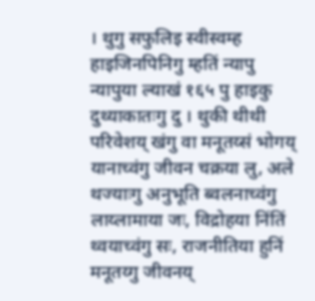। थुगु सफुलिइ स्वीस्वम्ह हाइजिनपिनिगु म्हतिं न्यापु न्यापुया ल्याखं १६५ पु हाइकु दुथ्याकातःगु दु । थुकी थीथी परिवेशय् खंगु वा मनूतय्सं भोगय् यानाच्वंगु जीवन चक्रया लु, अले थज्याःगु अनुभूति ब्वलनाच्वंगु लाय्लामाया जः, विद्रोहया निंतिं थ्वयाच्वंगु सः, राजनीतिया हुनिं मनूतय्गु जीवनय्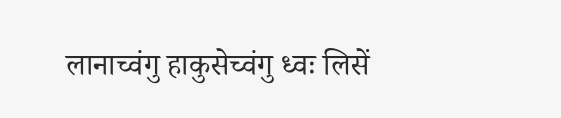लानाच्वंगु हाकुसेच्वंगु ध्वः लिसें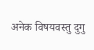अनेक विषयवस्तु दुगु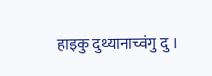हाइकु दुथ्यानाच्वंगु दु ।